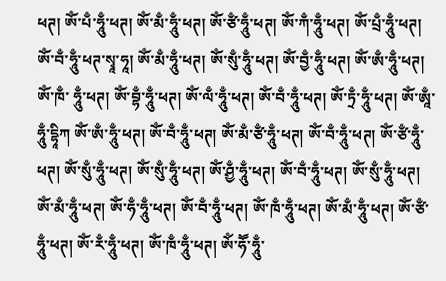ཕཊ། ཨོཾ་པྃ་ཧཱུྃ་ཕཊ། ཨོཾ་མྃ་ཧཱུྃ་ཕཊ། ཨོཾ་ཙྃ་ཧཱུྃ་ཕཊ། ཨོཾ་ཀྃ་ཧཱུྃ་ཕཊ། ཨོཾ་པྲྃ་ཧཱུྃ་ཕཊ། ཨོཾ་བྃ་ཧཱུྃ་ཕཊ་སྭཱ་ཧཱ། ཨོཾ་མྃ་ཧཱུྃ་ཕཊ། ཨོཾ་སུྃ་ཧཱུྃ་ཕཊ། ཨོཾ་བྱྃ་ཧཱུྃ་ཕཊ། ཨོཾ་ཨྃ་ཧཱུྃ་ཕཊ། ཨོཾ་ཁྃ་ ཧཱུྃ་ཕཊ། ཨོཾ་བྷྃ་ཧཱུྃ་ཕཊ། ཨོཾ་ལྃ་ཧཱུྃ་ཕཊ། ཨོཾ་བྃ་ཧཱུྃ་ཕཊ། ཨོཾ་ཏྲྃ་ཧཱུྃ་ཕཊ། ཨོཾ་ཨཱྃ་ཧཱུྃ་དྷཱིཀ ཨོཾ་ཨྃ་ཧཱུྃ་ཕཊ། ཨོཾ་བྃ་ཧཱུྃ་ཕཊ། ཨོཾ་མྃ་ཙྃ་ཧཱུྃ་ཕཊ། ཨོཾ་བྃ་ཧཱུྃ་ཕཊ། ཨོཾ་ཙྃ་ཧཱུྃ་ཕཊ། ཨོཾ་སུྃ་ཧཱུྃ་ཕཊ། ཨོཾ་སུྃ་ཧཱུྃ་ཕཊ། ཨོཾ་ཤྱྃ་ཧཱུྃ་ཕཊ། ཨོཾ་བྃ་ཧཱུྃ་ཕཊ། ཨོཾ་སུྃ་ཧཱུྃ་ཕཊ། ཨོཾ་མྃ་ཧཱུྃ་ཕཊ། ཨོཾ་ཧྃ་ཧཱུྃ་ཕཊ། ཨོཾ་བྃ་ཧཱུྃ་ཕཊ། ཨོཾ་ཁྃ་ཧཱུྃ་ཕཊ། ཨོཾ་མྃ་ཧཱུྃ་ཕཊ། ཨོཾ་ཙྃ་ཧཱུྃ་ཕཊ། ཨོཾ་རྃ་ཧཱུྃ་ཕཊ། ཨོཾ་ཁྃ་ཧཱུྃ་ཕཊ། ཨོཾ་ཧཽ་ཧཱུྃ་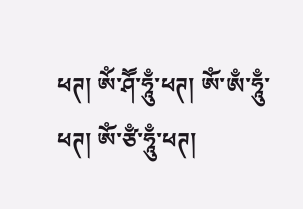ཕཊ། ཨོཾ་ཤཽ་ཧཱུྃ་ཕཊ། ཨོཾ་ཨྃ་ཧཱུྃ་ཕཊ། ཨོཾ་ཙྃ་ཧཱུྃ་ཕཊ།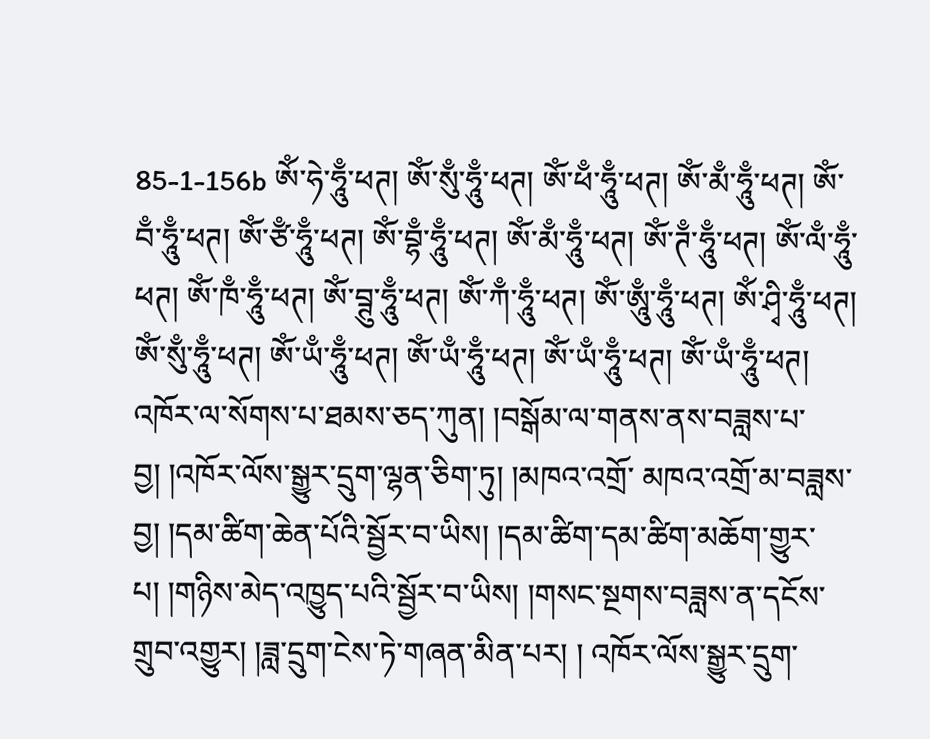85-1-156b ཨོཾ་ཧེ་ཧཱུྃ་ཕཊ། ཨོཾ་སུྃ་ཧཱུྃ་ཕཊ། ཨོཾ་ཕྃ་ཧཱུྃ་ཕཊ། ཨོཾ་མྃ་ཧཱུྃ་ཕཊ། ཨོཾ་བྃ་ཧཱུྃ་ཕཊ། ཨོཾ་ཙྃ་ཧཱུྃ་ཕཊ། ཨོཾ་བྷྃ་ཧཱུྃ་ཕཊ། ཨོཾ་མྃ་ཧཱུྃ་ཕཊ། ཨོཾ་ཊྃ་ཧཱུྃ་ཕཊ། ཨོཾ་ལྃ་ཧཱུྃ་ཕཊ། ཨོཾ་ཁྃ་ཧཱུྃ་ཕཊ། ཨོཾ་བྚུ་ཧཱུྃ་ཕཊ། ཨོཾ་ཀྃ་ཧཱུྃ་ཕཊ། ཨོཾ་ཨཱུྃ་ཧཱུྃ་ཕཊ། ཨོཾ་ཤྭི་ཧཱུྃ་ཕཊ། ཨོཾ་སུྃ་ཧཱུྃ་ཕཊ། ཨོཾ་ཡྃ་ཧཱུྃ་ཕཊ། ཨོཾ་ཡྃ་ཧཱུྃ་ཕཊ། ཨོཾ་ཡྃ་ཧཱུྃ་ཕཊ། ཨོཾ་ཡྃ་ཧཱུྃ་ཕཊ། འཁོར་ལ་སོགས་པ་ཐམས་ཅད་ཀུན། །བསྒོམ་ལ་གནས་ནས་བཟླས་པ་བྱ། །འཁོར་ལོས་སྒྱུར་དྲུག་ལྷན་ཅིག་ཏུ། །མཁའ་འགྲོ་ མཁའ་འགྲོ་མ་བཟླས་བྱ། །དམ་ཚིག་ཆེན་པོའི་སྦྱོར་བ་ཡིས། །དམ་ཚིག་དམ་ཚིག་མཆོག་གྱུར་པ། །གཉིས་མེད་འཁྱུད་པའི་སྦྱོར་བ་ཡིས། །གསང་སྔགས་བཟླས་ན་དངོས་གྲུབ་འགྱུར། །ཟླ་དྲུག་ངེས་ཏེ་གཞན་མིན་པར། ། འཁོར་ལོས་སྒྱུར་དྲུག་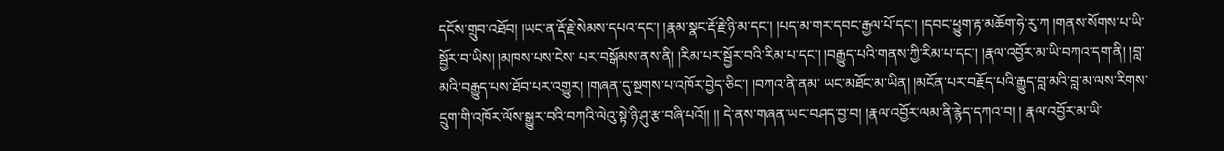དངོས་གྲུབ་འཐོབ། །ཡང་ན་རྡོ་རྗེ་སེམས་དཔའ་དང་། །རྣམ་སྣང་རྡོ་རྗེ་ཉི་མ་དང་། །པད་མ་གར་དབང་རྒྱལ་པོ་དང་། །དབང་ཕྱུག་རྟ་མཆོག་ཧེ་རུ་ཀ །གནས་སོགས་པ་ཡི་སྦྱོར་བ་ཡིས། །མཁས་པས་ངེས་ པར་བསྒོམས་ནས་ནི། །རིམ་པར་སྦྱོར་བའི་རིམ་པ་དང་། །བརྒྱུད་པའི་གནས་ཀྱི་རིམ་པ་དང་། །རྣལ་འབྱོར་མ་ཡི་བཀའ་དག་ནི། །བླ་མའི་བརྒྱུད་པས་ཐོབ་པར་འགྱུར། །གཞན་དུ་སྔགས་པ་འཁོར་བྱེད་ཅིང་། །བཀའ་ནི་ནམ་ ཡང་མཐོང་མ་ཡིན། །མངོན་པར་བརྗོད་པའི་རྒྱུད་བླ་མའི་བླ་མ་ལས་རིགས་དྲུག་གི་འཁོར་ལོས་སྒྱུར་བའི་བཀའི་ལེའུ་སྟེ་ཉི་ཤུ་རྩ་བཞི་པའོ།། །། དེ་ནས་གཞན་ཡང་བཤད་བྱ་བ། །རྣལ་འབྱོར་ལམ་ནི་རྙེད་དཀའ་བ། ། རྣལ་འབྱོར་མ་ཡི་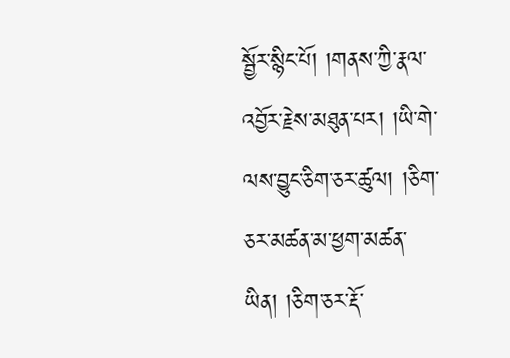སྦྱོར་སྙིང་པོ། །གནས་ཀྱི་རྣལ་འབྱོར་རྗེས་མཐུན་པར། །ཡི་གེ་ལས་བྱུང་ཅིག་ཅར་ཚུལ། །ཅིག་ཅར་མཚན་མ་ཕྱག་མཚན་ཡིན། །ཅིག་ཅར་རྡོ་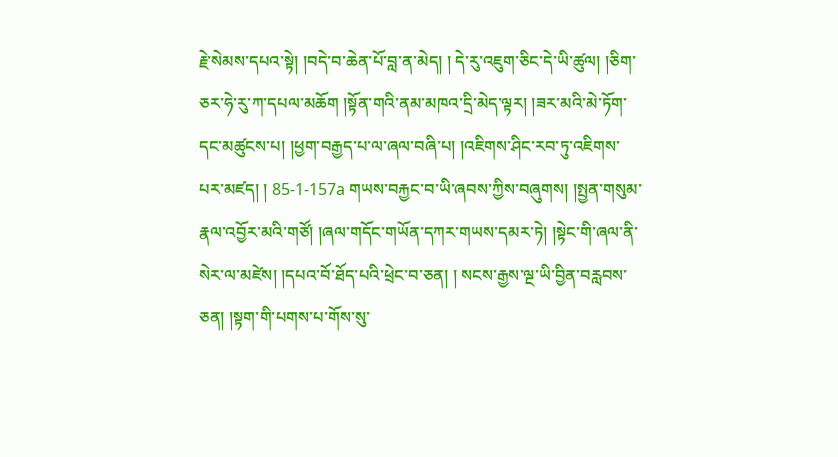རྗེ་སེམས་དཔའ་སྟེ། །བདེ་བ་ཆེན་པོ་བླ་ན་མེད། ། དེ་རུ་འཇུག་ཅིང་དེ་ཡི་ཚུལ། །ཅིག་ཅར་ཧེ་རུ་ཀ་དཔལ་མཆོག །སྟོན་གའི་ནམ་མཁའ་དྲི་མེད་ལྟར། །ཟར་མའི་མེ་ཏོག་དང་མཚུངས་པ། །ཕྱག་བརྒྱད་པ་ལ་ཞལ་བཞི་པ། །འཇིགས་ཤིང་རབ་ཏུ་འཇིགས་པར་མཛད། ། 85-1-157a གཡས་བརྐྱང་བ་ཡི་ཞབས་ཀྱིས་བཞུགས། །སྤྱན་གསུམ་རྣལ་འབྱོར་མའི་གཙོ། །ཞལ་གདོང་གཡོན་དཀར་གཡས་དམར་ཏེ། །སྟེང་གི་ཞལ་ནི་སེར་ལ་མཛེས། །དཔའ་བོ་ཐོད་པའི་ཕྲེང་བ་ཅན། ། སངས་རྒྱས་ལྔ་ཡི་བྱིན་བརླབས་ཅན། །སྟག་གི་པགས་པ་གོས་སུ་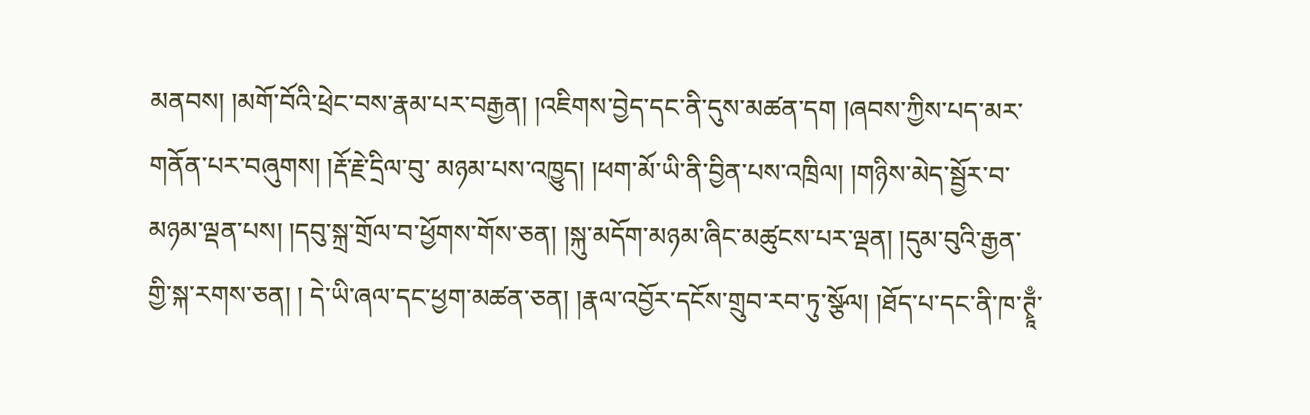མནབས། །མགོ་བོའི་ཕྲེང་བས་རྣམ་པར་བརྒྱན། །འཇིགས་བྱེད་དང་ནི་དུས་མཚན་དག །ཞབས་ཀྱིས་པད་མར་གནོན་པར་བཞུགས། །རྡོ་རྗེ་དྲིལ་བུ་ མཉམ་པས་འཁྱུད། །ཕག་མོ་ཡི་ནི་བྱིན་པས་འཁྲིལ། །གཉིས་མེད་སྦྱོར་བ་མཉམ་ལྡན་པས། །དབུ་སྐྲ་གྲོལ་བ་ཕྱོགས་གོས་ཅན། །སྐུ་མདོག་མཉམ་ཞིང་མཚུངས་པར་ལྡན། །དུམ་བུའི་རྒྱན་གྱི་སྐ་རགས་ཅན། ། དེ་ཡི་ཞལ་དང་ཕྱག་མཚན་ཅན། །རྣལ་འབྱོར་དངོས་གྲུབ་རབ་ཏུ་སྩོལ། །ཐོད་པ་དང་ནི་ཁ་ཊྭཱྃ་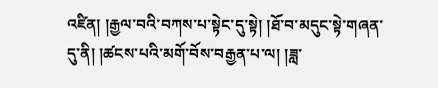འཛིན། །རྒྱལ་བའི་བཀས་པ་སྟེང་དུ་སྟེ། །ཐོ་བ་མདུང་སྟེ་གཞན་དུ་ནི། །ཚངས་པའི་མགོ་བོས་བརྒྱན་པ་ལ། །ཟླ་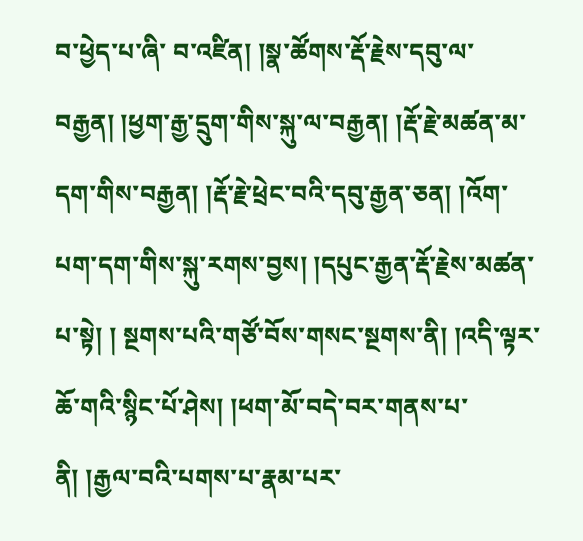བ་ཕྱེད་པ་ཞི་ བ་འཛིན། །སྣ་ཚོགས་རྡོ་རྗེས་དབུ་ལ་བརྒྱན། །ཕྱག་རྒྱ་དྲུག་གིས་སྐུ་ལ་བརྒྱན། །རྡོ་རྗེ་མཚན་མ་དག་གིས་བརྒྱན། །རྡོ་རྗེ་ཕྲེང་བའི་དབུ་རྒྱན་ཅན། །འོག་པག་དག་གིས་སྐུ་རགས་བྱས། །དཔུང་རྒྱན་རྡོ་རྗེས་མཚན་པ་སྟེ། ། སྔགས་པའི་གཙོ་བོས་གསང་སྔགས་ནི། །འདི་ལྟར་ཆོ་གའི་སྙིང་པོ་ཤེས། །ཕག་མོ་བདེ་བར་གནས་པ་ནི། །རྒྱལ་བའི་པགས་པ་རྣམ་པར་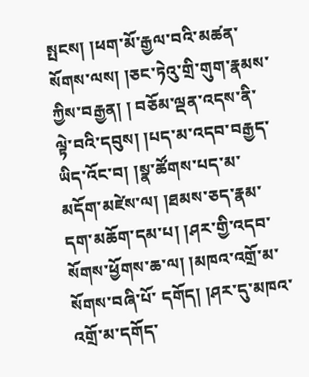སྤངས། །ཕག་མོ་རྒྱལ་བའི་མཚན་སོགས་ལས། །ཅང་ཏེའུ་གྲི་གུག་རྣམས་ཀྱིས་བརྒྱན། ། བཅོམ་ལྡན་འདས་ནི་ལྟེ་བའི་དབུས། །པད་མ་འདབ་བརྒྱད་ཡིད་འོང་བ། །སྣ་ཚོགས་པད་མ་མདོག་མཛེས་ལ། །ཐམས་ཅད་རྣམ་དག་མཆོག་དམ་པ། །ཤར་གྱི་འདབ་སོགས་ཕྱོགས་ཆ་ལ། །མཁའ་འགྲོ་མ་སོགས་བཞི་པོ་ དགོད། །ཤར་དུ་མཁའ་འགྲོ་མ་དགོད་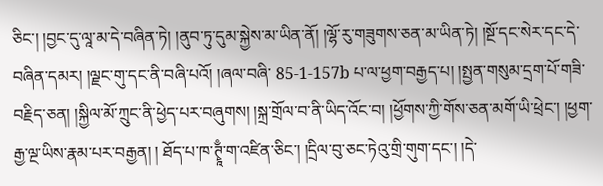ཅིང་། །བྱང་དུ་ལཱ་མ་དེ་བཞིན་ཏེ། །ནུབ་ཏུ་དུམ་སྐྱེས་མ་ཡིན་ནོ། །ལྷོ་རུ་གཟུགས་ཅན་མ་ཡིན་ཏེ། །སྔོ་དང་སེར་དང་དེ་བཞིན་དམར། །ལྗང་གུ་དང་ནི་བཞི་པའོ། །ཞལ་བཞི་ 85-1-157b པ་ལ་ཕྱག་བརྒྱད་པ། །སྤྱན་གསུམ་དྲག་པོ་གཟི་བརྗིད་ཅན། །སྐྱིལ་མོ་ཀྲུང་ནི་ཕྱེད་པར་བཞུགས། །སྐྲ་གྲོལ་བ་ནི་ཡིད་འོང་བ། །ཕྱོགས་ཀྱི་གོས་ཅན་མགོ་ཡི་ཕྲེང་། །ཕྱག་རྒྱ་ལྔ་ཡིས་རྣམ་པར་བརྒྱན། ། ཐོད་པ་ཁ་ཊྭཱྃ་ག་འཛིན་ཅིང་། །དྲིལ་བུ་ཅང་ཏེའུ་གྲི་གུག་དང་། །དེ་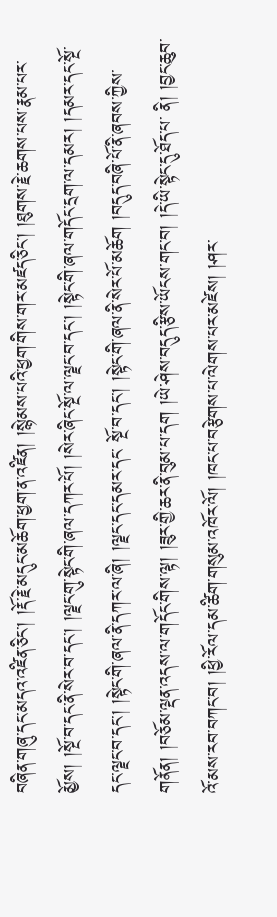བཞིན་གཞུ་དང་མདའ་འཛིན་ཅིང་། །རྡོ་རྗེ་མདུང་མཆོག་ཕྱག་ན་འཛིན། །སྙེམས་པའི་ཕྱག་གིས་གར་མཛད་ཅིང་། །ཐུགས་རྗེ་ཆགས་པས་རྣམ་པར་ མྱོས། །སྔོ་བ་དང་ནི་སེར་བ་དང་། །ལྗང་གུ་སྟེང་གི་ཞལ་དཀར་པོ། །སེར་ཞིང་སྔོ་ལ་ལྗང་བ་དང་། །སྟེང་གི་ཞལ་གདོང་དྲག་ལ་དམར། །དམར་དང་སྔོ་དང་ལྗང་བ་དང་། །སྟེང་གི་ཞལ་ནི་དཀར་ལ་ཞི། །ལྗང་དང་དམར་དང་ སྔོ་བ་དང་། །སྟེང་གི་ཞལ་ནི་སེར་པོ་མཆོག །བདུད་བཞི་པོ་ནི་ཞབས་ཀྱིས་གནོན། །བཅོམ་ལྡན་འདས་ལ་གདོང་གིས་ལྟ། །ཟུར་གྱི་ཆར་ནི་བུམ་པ་དག །ཡེ་ཤེས་བདུད་རྩིས་ཡོངས་གང་བ། །དེ་ཡི་སྟེང་དུ་ཐོད་པ་ ནི། །བྱང་ཆུབ་འོ་མས་རབ་བཀང་བ། །ཕྱི་རོལ་དམ་ཚིག་གསུམ་འཁོར་ལོ། །ཁང་པ་བརྩེགས་པ་ལེགས་པར་མཛེས། །ཤར་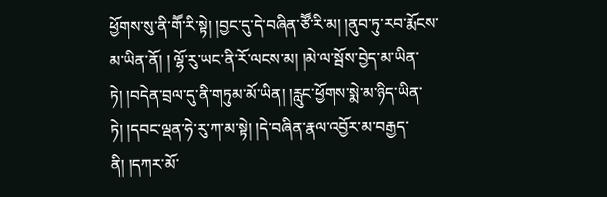ཕྱོགས་སུ་ནི་གཽ་རི་སྟེ། །བྱང་དུ་དེ་བཞིན་ཙཽ་རི་མ། །ནུབ་ཏུ་རབ་རྨོངས་མ་ཡིན་ནོ། ། ལྷོ་རུ་ཡང་ནི་རོ་ལངས་མ། །མེ་ལ་སྦོས་བྱེད་མ་ཡིན་ཏེ། །བདེན་བྲལ་དུ་ནི་གཏུམ་མོ་ཡིན། །རླུང་ཕྱོགས་སྨེ་མ་ཉིད་ཡིན་ཏེ། །དབང་ལྡན་ཧེ་རུ་ཀ་མ་སྟེ། །དེ་བཞིན་རྣལ་འབྱོར་མ་བརྒྱད་ནི། །དཀར་མོ་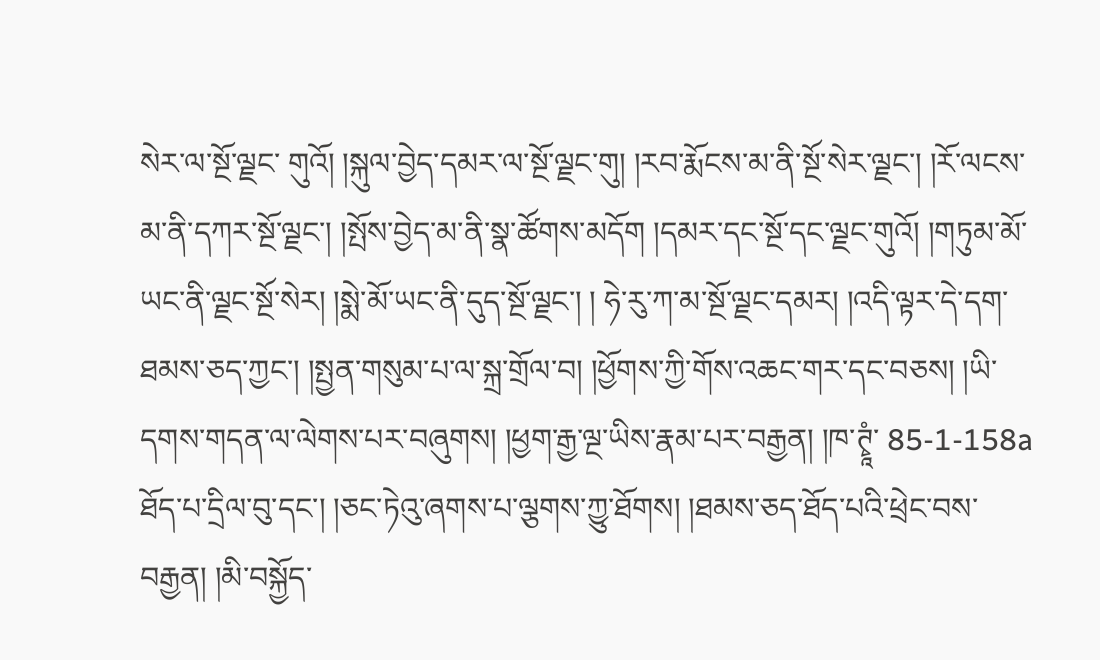སེར་ལ་སྔོ་ལྗང་ གུའོ། །སྐུལ་བྱེད་དམར་ལ་སྔོ་ལྗང་གུ། །རབ་རྨོངས་མ་ནི་སྔོ་སེར་ལྗང་། །རོ་ལངས་མ་ནི་དཀར་སྔོ་ལྗང་། །སྤོས་བྱེད་མ་ནི་སྣ་ཚོགས་མདོག །དམར་དང་སྔོ་དང་ལྗང་གུའོ། །གཏུམ་མོ་ཡང་ནི་ལྗང་སྔོ་སེར། །སྨེ་མོ་ཡང་ནི་དུད་སྔོ་ལྗང་། ། ཧེ་རུ་ཀ་མ་སྔོ་ལྗང་དམར། །འདི་ལྟར་དེ་དག་ཐམས་ཅད་ཀྱང་། །སྤྱན་གསུམ་པ་ལ་སྐྲ་གྲོལ་བ། །ཕྱོགས་ཀྱི་གོས་འཆང་གར་དང་བཅས། །ཡི་དགས་གདན་ལ་ལེགས་པར་བཞུགས། །ཕྱག་རྒྱ་ལྔ་ཡིས་རྣམ་པར་བརྒྱན། །ཁ་ཊྭཱཾ་ 85-1-158a ཐོད་པ་དྲིལ་བུ་དང་། །ཅང་ཏེའུ་ཞགས་པ་ལྕགས་ཀྱུ་ཐོགས། །ཐམས་ཅད་ཐོད་པའི་ཕྲེང་བས་བརྒྱན། །མི་བསྐྱོད་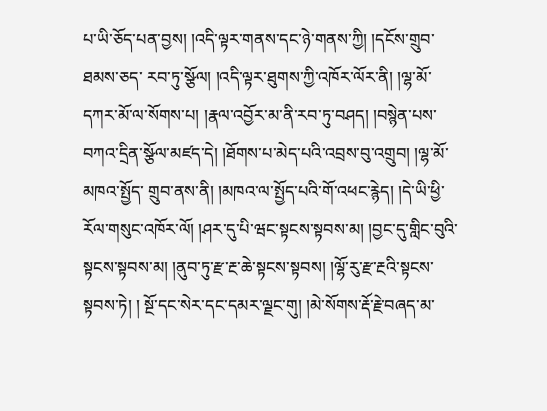པ་ཡི་ཅོད་པན་བྱས། །འདི་ལྟར་གནས་དང་ཉེ་གནས་ཀྱི། །དངོས་གྲུབ་ཐམས་ཅད་ རབ་ཏུ་སྩོལ། །འདི་ལྟར་ཐུགས་ཀྱི་འཁོར་ལོར་ནི། །ལྷ་མོ་དཀར་མོ་ལ་སོགས་པ། །རྣལ་འབྱོར་མ་ནི་རབ་ཏུ་བཤད། །བསྙེན་པས་བཀའ་དྲིན་སྩོལ་མཛད་དེ། །ཐོགས་པ་མེད་པའི་འབྲས་བུ་འགྲུབ། །ལྷ་མོ་མཁའ་སྤྱོད་ གྲུབ་ནས་ནི། །མཁའ་ལ་སྤྱོད་པའི་གོ་འཕང་རྙེད། །དེ་ཡི་ཕྱི་རོལ་གསུང་འཁོར་ལོ། །ཤར་དུ་པི་ཝང་སྟངས་སྟབས་མ། །བྱང་དུ་གླིང་བུའི་སྟངས་སྟབས་མ། །ནུབ་ཏུ་རྫ་རྔ་ཆེ་སྟངས་སྟབས། །ལྷོ་རུ་རྫ་རྔའི་སྟངས་སྟབས་ཏེ། ། སྔོ་དང་སེར་དང་དམར་ལྗང་གུ། །མེ་སོགས་རྡོ་རྗེ་བཞད་མ་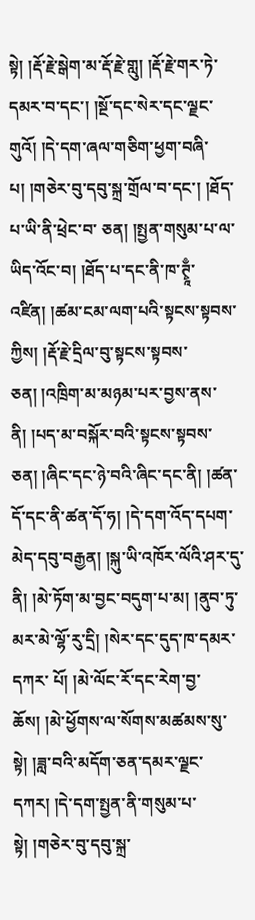སྟེ། །རྡོ་རྗེ་སྒེག་མ་རྡོ་རྗེ་གླུ། །རྡོ་རྗེ་གར་ཏེ་དམར་བ་དང་། །སྔོ་དང་སེར་དང་ལྗང་གུའོ། །དེ་དག་ཞལ་གཅིག་ཕྱག་བཞི་པ། །གཅེར་བུ་དབུ་སྐྲ་གྲོལ་བ་དང་། །ཐོད་པ་ཡི་ནི་ཕྲེང་བ་ ཅན། །སྤྱན་གསུམ་པ་ལ་ཡིད་འོང་བ། །ཐོད་པ་དང་ནི་ཁ་ཊྭཱྃ་འཛིན། །ཚམ་ངམ་ལག་པའི་སྟངས་སྟབས་ཀྱིས། །རྡོ་རྗེ་དྲིལ་བུ་སྟངས་སྟབས་ཅན། །འཁྲིག་མ་མཉམ་པར་བྱས་ནས་ནི། །པད་མ་བསྐོར་བའི་སྟངས་སྟབས་ ཅན། །ཞིང་དང་ཉེ་བའི་ཞིང་དང་ནི། །ཚན་དོ་དང་ནི་ཚན་དོ་ཧ། །དེ་དག་འོད་དཔག་མེད་དབུ་བརྒྱན། །སྐུ་ཡི་འཁོར་ལོའི་ཤར་དུ་ནི། །མེ་ཏོག་མ་བྱང་བདུག་པ་མ། །ནུབ་ཏུ་མར་མེ་ལྷོ་རུ་དྲི། །སེར་དང་དུད་ཁ་དམར་དཀར་ པོ། །མེ་ལོང་རོ་དང་རེག་བྱ་ཆོས། །མེ་ཕྱོགས་ལ་སོགས་མཚམས་སུ་སྟེ། །ཟླ་བའི་མདོག་ཅན་དམར་ལྗང་དཀར། །དེ་དག་སྤྱན་ནི་གསུམ་པ་སྟེ། །གཅེར་བུ་དབུ་སྐྲ་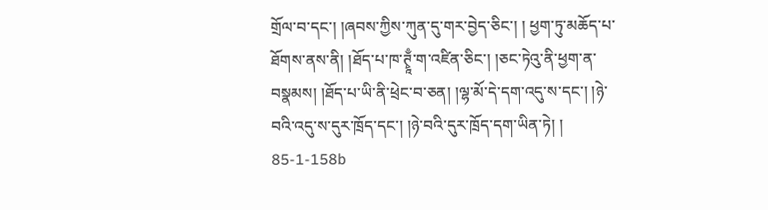གྲོལ་བ་དང་། །ཞབས་ཀྱིས་ཀུན་དུ་གར་བྱེད་ཅིང་། ། ཕྱག་ཏུ་མཆོད་པ་ཐོགས་ནས་ནི། །ཐོད་པ་ཁ་ཊྭཱྃ་ག་འཛིན་ཅིང་། །ཅང་ཏེའུ་ནི་ཕྱག་ན་བསྣམས། །ཐོད་པ་ཡི་ནི་ཕྲེང་བ་ཅན། །ལྷ་མོ་དེ་དག་འདུ་ས་དང་། །ཉེ་བའི་འདུ་ས་དུར་ཁྲོད་དང་། །ཉེ་བའི་དུར་ཁྲོད་དག་ཡིན་ཏེ། ། 85-1-158b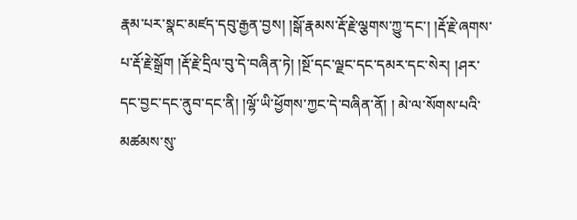རྣམ་པར་སྣང་མཛད་དབུ་རྒྱན་བྱས། །སྒོ་རྣམས་རྡོ་རྗེ་ལྕགས་ཀྱུ་དང་། །རྡོ་རྗེ་ཞགས་པ་རྡོ་རྗེ་སྒྲོག །རྡོ་རྗེ་དྲིལ་བུ་དེ་བཞིན་ཏེ། །སྔོ་དང་ལྗང་དང་དམར་དང་སེར། །ཤར་དང་བྱང་དང་ནུབ་དང་ནི། །ལྷོ་ཡི་ཕྱོགས་ཀྱང་དེ་བཞིན་ནོ། ། མེ་ལ་སོགས་པའི་མཚམས་སུ་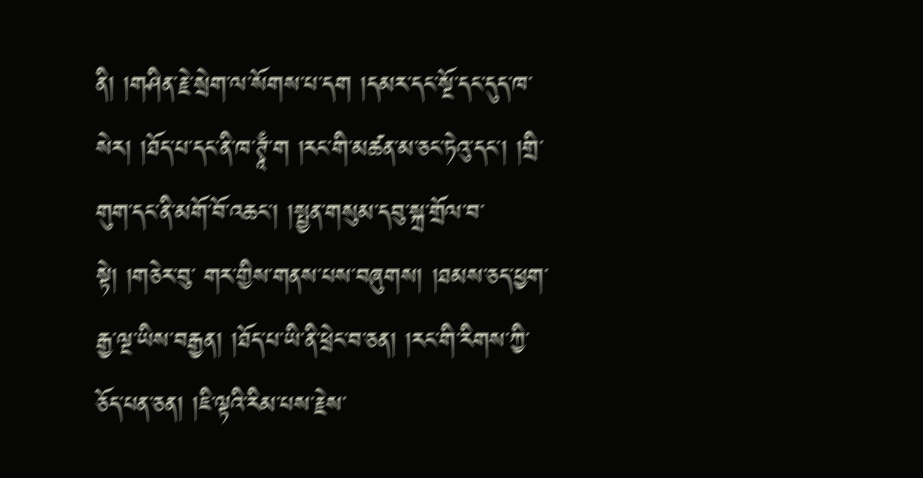ནི། །གཤིན་རྗེ་སྲེག་ལ་སོགས་པ་དག །དམར་དང་སྔོ་དང་དུད་ཁ་སེར། །ཐོད་པ་དང་ནི་ཁ་ཊྭཱྃ་ག །རང་གི་མཚན་མ་ཅང་ཏེའུ་དང་། །གྲི་གུག་དང་ནི་མགོ་བོ་འཆང་། །སྤྱན་གསུམ་དབུ་སྐྲ་གྲོལ་བ་སྟེ། །གཅེར་བུ་ གར་གྱིས་གནས་པས་བཞུགས། །ཐམས་ཅད་ཕྱག་རྒྱ་ལྔ་ཡིས་བརྒྱན། །ཐོད་པ་ཡི་ནི་ཕྲེང་བ་ཅན། །རང་གི་རིགས་ཀྱི་ཅོད་པན་ཅན། །ཇི་ལྟའི་རིམ་པས་རྗེས་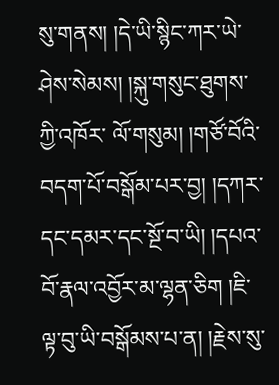སུ་གནས། །དེ་ཡི་སྙིང་ཀར་ཡེ་ཤེས་སེམས། །སྐུ་གསུང་ཐུགས་ཀྱི་འཁོར་ ལོ་གསུམ། །གཙོ་བོའི་བདག་པོ་བསྒོམ་པར་བྱ། །དཀར་དང་དམར་དང་སྔོ་བ་ཡི། །དཔའ་བོ་རྣལ་འབྱོར་མ་ལྷན་ཅིག །ཇི་ལྟ་བུ་ཡི་བསྒོམས་པ་ན། །རྗེས་སུ་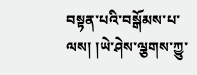བསྟན་པའི་བསྒོམས་པ་ལས། །ཡེ་ཤེས་ལྕགས་ཀྱུ་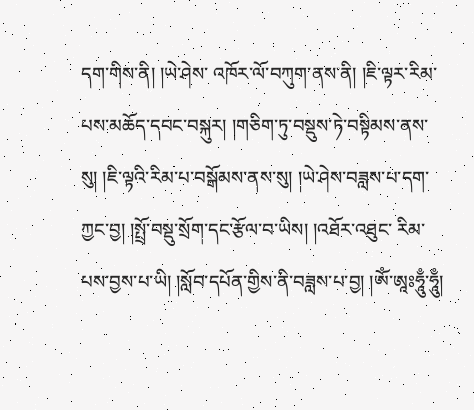དག་གིས་ནི། །ཡེ་ཤེས་ འཁོར་ལོ་བཀུག་ནས་ནི། །ཇི་ལྟར་རིམ་པས་མཆོད་དབང་བསྐུར། །གཅིག་ཏུ་བསྡུས་ཏེ་བསྟིམས་ནས་སུ། །ཇི་ལྟའི་རིམ་པ་བསྒོམས་ནས་སུ། །ཡེ་ཤེས་བཟླས་པ་དག་ཀྱང་བྱ། །སྤྲོ་བསྡུ་སྲོག་དང་རྩོལ་བ་ཡིས། །འཐོར་འཐུང་ རིམ་པས་བྱས་པ་ཡི། །སློབ་དཔོན་གྱིས་ནི་བཟླས་པ་བྱ། །ཨོཾ་ཨཱཿཧཱུྃ་ཧཱུྃ།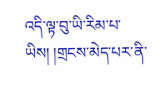འདི་ལྟ་བུ་ཡི་རིམ་པ་ཡིས། །གྲངས་མེད་པར་ནི་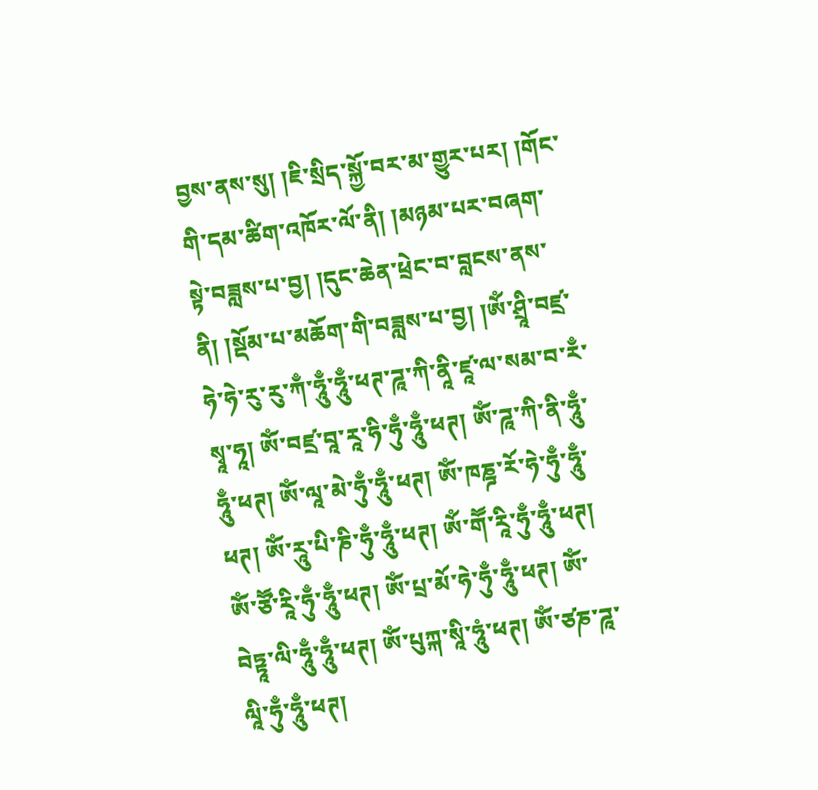བྱས་ནས་སུ། །ཇི་སྲིད་སྐྱོ་བར་མ་གྱུར་པར། །གོང་གི་དམ་ཚིག་འཁོར་ལོ་ནི། །མཉམ་པར་བཞག་ སྟེ་བཟླས་པ་བྱ། །དུང་ཆེན་ཕྲེང་བ་བླངས་ནས་ནི། །སྡོམ་པ་མཆོག་གི་བཟླས་པ་བྱ། །ཨོཾ་ཤྲཱི་བཛྲ་ཧེ་ཧེ་རུ་རུ་ཀྃ་ཧཱུྃ་ཧཱུྃ་ཕཊ་ཌཱ་ཀི་ནཱི་ཛཱ་ལ་སམ་བ་རྃ་སྭཱ་ཧཱ། ཨོཾ་བཛྲ་བཱ་རཱ་ཧི་ཧུྃ་ཧཱུྃ་ཕཊ། ཨོཾ་ཌཱ་ཀི་ནི་ཧཱུྃ་ཧཱུྃ་ཕཊ། ཨོཾ་ལཱ་མེ་ཧུྃ་ཧཱུྃ་ཕཊ། ཨོཾ་ཁཎྜ་རོ་ཧེ་ཧུྃ་ཧཱུྃ་ཕཊ། ཨོཾ་རཱུ་པི་ཎི་ཧུྃ་ཧཱུྃ་ཕཊ། ཨོཾ་གཽ་རཱི་ཧུྃ་ཧཱུྃ་ཕཊ། ཨོཾ་ཙཽ་རཱི་ཧུྃ་ཧཱུྃ་ཕཊ། ཨོཾ་པྲ་མོ་ཧེ་ཧུྃ་ཧཱུྃ་ཕཊ། ཨོཾ་བེཏྟཱ་ལི་ཧཱུྃ་ཧཱུྃ་ཕཊ། ཨོཾ་པུཀྐ་སཱི་ཧཱུཾ་ཕཊ། ཨོཾ་ཙཎ་ཌཱ་ལཱི་ཧུྃ་ཧཱུྃ་ཕཊ།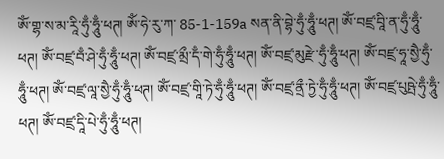ཨོཾ་གྷ་ས་མ་རཱི་ཧུྃ་ཧཱུྃ་ཕཊ། ཨོཾ་ཧེ་རུ་ཀ་ 85-1-159a སན་ནི་བྷེ་ཧུྃ་ཧཱུྃ་ཕཊ། ཨོཾ་བཛྲ་བཱི་ན་ཧུྃ་ཧཱུྃ་ཕཊ། ཨོཾ་བཛྲ་བྃ་ཤེ་ཧུྃ་ཧཱུྃ་ཕཊ། ཨོཾ་བཛྲ་མྲྀ་དྃ་གེ་ཧུྃ་ཧཱུྃ་ཕཊ། ཨོཾ་བཛྲ་མུརྫེ་ཧུྃ་ཧཱུྃ་ཕཊ། ཨོཾ་བཛྲ་ཧཱ་སྱཻ་ཧུྃ་ཧཱུྃ་ཕཊ། ཨོཾ་བཛྲ་ལཱ་སྱཻ་ཧུྃ་ཧཱུྃ་ཕཊ། ཨོཾ་བཛྲ་གཱི་ཏེ་ཧུྃ་ཧཱུྃ་ཕཊ། ཨོཾ་བཛྲ་ནྲྀ་ཏྱེ་ཧུྃ་ཧཱུྃ་ཕཊ། ཨོཾ་བཛྲ་པུཥྤེ་ཧུྃ་ཧཱུྃ་ཕཊ། ཨོཾ་བཛྲ་དཱི་པེ་ཧུྃ་ཧཱུྃ་ཕཊ།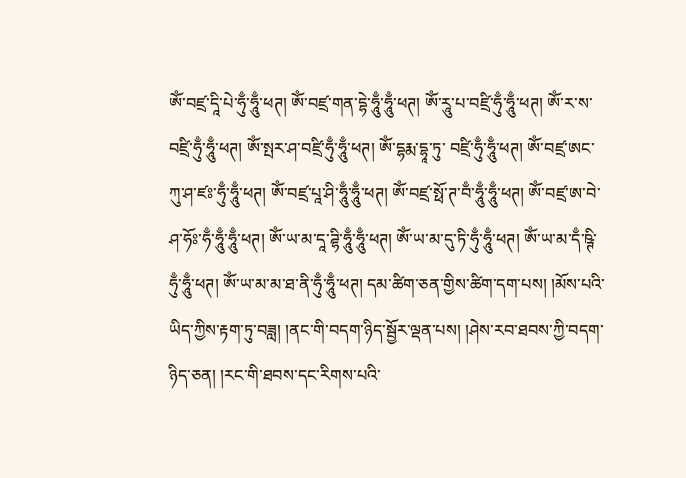ཨོཾ་བཛྲ་དཱི་པེ་ཧུྃ་ཧཱུྃ་ཕཊ། ཨོཾ་བཛྲ་གན་དྷེ་ཧཱུྃ་ཧཱུྃ་ཕཊ། ཨོཾ་རཱུ་པ་བཛྲི་ཧུྃ་ཧཱུྃ་ཕཊ། ཨོཾ་ར་ས་བཛྲི་ཧུྃ་ཧཱུྃ་ཕཊ། ཨོཾ་སྤར་ཤ་བཛྲི་ཧུྃ་ཧཱུྃ་ཕཊ། ཨོཾ་དྷརྨ་དྷཱ་ཏུ་ བཛྲི་ཧུྃ་ཧཱུྃ་ཕཊ། ཨོཾ་བཛྲ་ཨང་ཀུ་ཤ་ཛཿ་ཧུྃ་ཧཱུྃ་ཕཊ། ཨོཾ་བཛྲ་པཱ་ཤི་ཧཱུྃ་ཧཱུྃ་ཕཊ། ཨོཾ་བཛྲ་སྥོ་ཊ་བྃ་ཧཱུྃ་ཧཱུྃ་ཕཊ། ཨོཾ་བཛྲ་ཨ་བེ་ཤ་ཧོཿ་ཧྃ་ཧཱུྃ་ཧཱུྃ་ཕཊ། ཨོཾ་ཡ་མ་དཱ་ཌྷི་ཧཱུྃ་ཧཱུྃ་ཕཊ། ཨོཾ་ཡ་མ་དུ་ཏི་ཧུྃ་ཧཱུྃ་ཕཊ། ཨོཾ་ཡ་མ་དྃ་ཥྚི་ཧུྃ་ཧཱུྃ་ཕཊ། ཨོཾ་ཡ་མ་མ་ཐ་ནི་ཧུྃ་ཧཱུྃ་ཕཊ། དམ་ཚིག་ཅན་གྱིས་ཚིག་དག་པས། །མོས་པའི་ཡིད་ཀྱིས་རྟག་ཏུ་བཟླ། །ནང་གི་བདག་ཉིད་སྦྱོར་ལྡན་པས། །ཤེས་རབ་ཐབས་ཀྱི་བདག་ཉིད་ཅན། །རང་གི་ཐབས་དང་རིགས་པའི་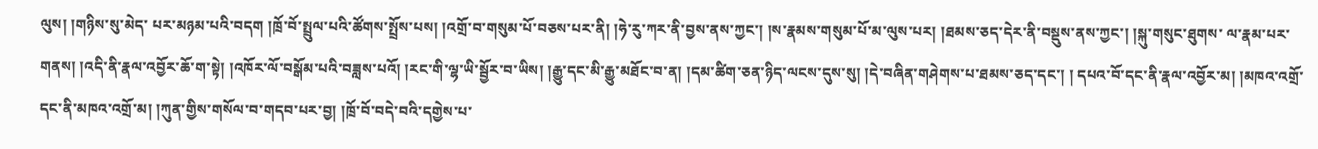ལུས། །གཉིས་སུ་མེད་ པར་མཉམ་པའི་བདག །ཁྲོ་བོ་སྤྲུལ་པའི་ཚོགས་སྤྲོས་པས། །འགྲོ་བ་གསུམ་པོ་བཅས་པར་ནི། །ཧེ་རུ་ཀར་ནི་བྱས་ནས་ཀྱང་། །ས་རྣམས་གསུམ་པོ་མ་ལུས་པར། །ཐམས་ཅད་དེར་ནི་བསྡུས་ནས་ཀྱང་། །སྐུ་གསུང་ཐུགས་ ལ་རྣམ་པར་གནས། །འདི་ནི་རྣལ་འབྱོར་ཆོ་ག་སྟེ། །འཁོར་ལོ་བསྒོམ་པའི་བཟླས་པའོ། །རང་གི་ལྷ་ཡི་སྦྱོར་བ་ཡིས། །རྒྱུ་དང་མི་རྒྱུ་མཐོང་བ་ན། །དམ་ཚིག་ཅན་ཉིད་ལངས་དུས་སུ། །དེ་བཞིན་གཤེགས་པ་ཐམས་ཅད་དང་། ། དཔའ་བོ་དང་ནི་རྣལ་འབྱོར་མ། །མཁའ་འགྲོ་དང་ནི་མཁའ་འགྲོ་མ། །ཀུན་གྱིས་གསོལ་བ་གདབ་པར་བྱ། །ཁྲོ་བོ་བདེ་བའི་དགྱེས་པ་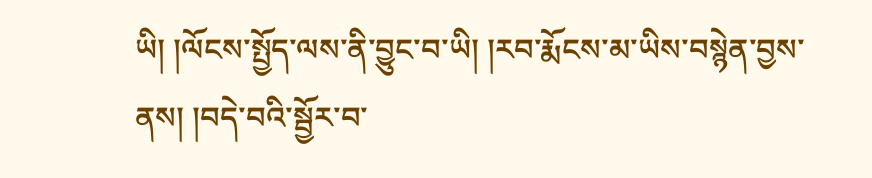ཡི། །ལོངས་སྤྱོད་ལས་ནི་བྱུང་བ་ཡི། །རབ་རྨོངས་མ་ཡིས་བསྙེན་བྱས་ནས། །བདེ་བའི་སྦྱོར་བ་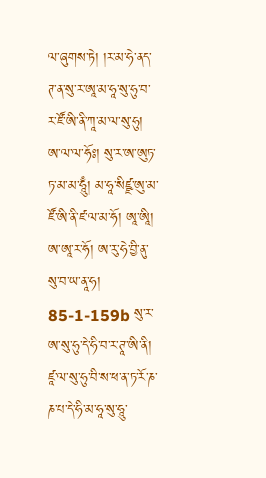ལ་ཞུགས་ཏེ། །ར་མ་ཧེ་ནད་ཊ་ན་སུ་ར་ཨཱ་མ་ཧཱ་སུ་ཧུ་བ་ར་ཛོ་ཨི་ནི་ཀཱ་མ་ལ་སུ་ཧུ། ཨ་ལ་ལ་ཧོཿ། སུ་ར་ཨ་ཨུཏ་ཏ་མ་མ་ཧཱུྃ། མ་ཧཱ་སིཛྫ་ཨུ་མ་ཛོ་ཨི་ནི་ཛ་ལ་མ་ཧོ། ཨཱ་ཨཱི། ཨ་ཨཱ་ར་ཧོ། ཨ་རུ་ཧེ་བྱི་ནུ་སུ་བ་ཡ་ནཱ་ཧ། 85-1-159b སུ་ར་ཨ་སུ་ཧུ་དེ་ཧི་བ་ར་ཊཱ་ཨི་ནི། ཛཱ་ལ་སུ་ཧུ་བི་ས་ཕ་ན་ཏ་རོ་ཎ་ཎ་པ་དེ་ཧི་མ་ཧཱ་སུ་ཧཱུ་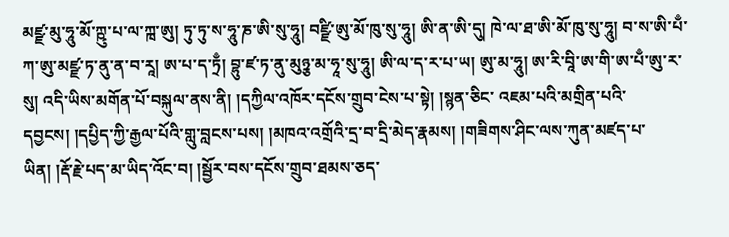མཛྫ་མུ་ཧཱུ་མོ་ཀྵུ་པ་ལ་ཀྑ་ཨུ། ཏུ་ཏུ་ས་ཧཱུ་ཎ་ཨི་སུ་ཧཱུ། བཛྫི་ཨུ་མོ་ཁུ་སུ་ཧཱུ། ཨི་ན་ཨི་དུ། ཁེ་ལ་ཐ་ཨི་མོ་ཁུ་སུ་ཧཱུ། བ་ས་ཨི་པྃ་ ཀ་ཨུ་མཛྫ་ཏ་ནུ་ན་བ་རཱ། ཨ་པ་ད་ཏྲྃ། བྷུ་ཛ་ཏ་ནུ་མུཉྕ་མ་ཧཱ་སུ་ཧཱུ། ཨི་ལ་ད་ར་པ་ཡ། ཨུ་མ་ཧཱུ། ཨ་རི་བཱི་ཨ་གི་ཨ་པྃ་ཨུ་ར་སུ། འདི་ཡིས་མགོན་པོ་བསྐུལ་ནས་ནི། །དཀྱིལ་འཁོར་དངོས་གྲུབ་ངེས་པ་སྟེ། །སྙན་ཅིང་ འཇམ་པའི་མགྲིན་པའི་དབྱངས། །དཔྱིད་ཀྱི་རྒྱལ་པོའི་གླུ་བླངས་པས། །མཁའ་འགྲོའི་དྲ་བ་དྲི་མེད་རྣམས། །གཟིགས་ཤིང་ལས་ཀུན་མཛད་པ་ཡིན། །རྡོ་རྗེ་པད་མ་ཡིད་འོང་བ། །སྦྱོར་བས་དངོས་གྲུབ་ཐམས་ཅད་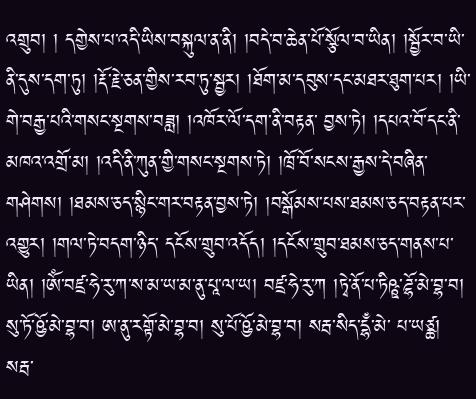འགྲུབ། ། དགྱེས་པ་འདི་ཡིས་བསྐུལ་ན་ནི། །བདེ་བ་ཆེན་པོ་སྩོལ་བ་ཡིན། །སྦྱོར་བ་ཡི་ནི་དུས་དག་ཏུ། །རྡོ་རྗེ་ཅན་གྱིས་རབ་ཏུ་སྦྱར། །ཐོག་མ་དབུས་དང་མཐར་ཐུག་པར། །ཡི་གེ་བརྒྱ་པའི་གསང་སྔགས་བཟླ། །འཁོར་ལོ་དག་ནི་བརྟན་ བྱས་ཏེ། །དཔའ་བོ་དང་ནི་མཁའ་འགྲོ་མ། །འདི་ནི་ཀུན་གྱི་གསང་སྔགས་ཏེ། །ཁྲོ་བོ་སངས་རྒྱས་དེ་བཞིན་གཤེགས། །ཐམས་ཅད་སྙིང་གར་བརྟན་བྱས་ཏེ། །བསྒོམས་པས་ཐམས་ཅད་བརྟན་པར་འགྱུར། །གལ་ཏེ་བདག་ཉིད་ དངོས་གྲུབ་འདོད། །དངོས་གྲུབ་ཐམས་ཅད་གནས་པ་ཡིན། །ཨོཾ་བཛྲ་ཧེ་རུ་ཀ་ས་མ་ཡ་མ་ནུ་པཱ་ལ་ཡ། བཛྲ་ཧེ་རུ་ཀ །ཏྭེ་ནོ་པ་ཏིཥྛ་ཌྷོ་མེ་བྷ་བ། སུ་ཏོ་ཥྱོ་མེ་བྷ་བ། ཨ་ནུ་རགྟོ་མེ་བྷ་བ། སུ་པོ་ཥྱོ་མེ་བྷ་བ། སརྦ་སིད་དྷྃ་མེ་ པ་ཡཙྪ། སརྦ་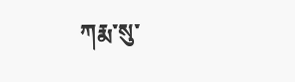ཀརྨ་སུ་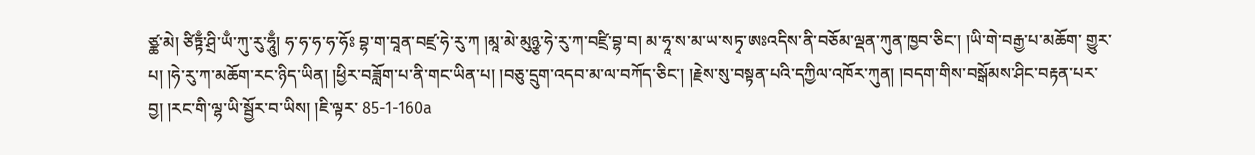ཙྪ་མེ། ཙིཏྟྃ་ཤྲི་ཡྃ་ཀུ་རུ་ཧཱུྃ། ཧ་ཧ་ཧ་ཧ་ཧོཿ བྷ་ག་བཱན་བཛྲ་ཧེ་རུ་ཀ །མཱ་མེ་མུཉྩ་ཧེ་རུ་ཀ་བཛྲི་བྷ་བ། མ་ཧཱ་ས་མ་ཡ་སཏྭ་ཨཿའདིས་ནི་བཅོམ་ལྡན་ཀུན་ཁྱབ་ཅིང་། །ཡི་གེ་བརྒྱ་པ་མཆོག་ གྱུར་པ། །ཧེ་རུ་ཀ་མཆོག་རང་ཉིད་ཡིན། །ཕྱིར་བཟློག་པ་ནི་གང་ཡིན་པ། །བཅུ་དྲུག་འདབ་མ་ལ་བཀོད་ཅིང་། །རྗེས་སུ་བསྟན་པའི་དཀྱིལ་འཁོར་ཀུན། །བདག་གིས་བསྒོམས་ཤིང་བརྟན་པར་བྱ། །རང་གི་ལྷ་ཡི་སྦྱོར་བ་ཡིས། །ཇི་ལྟར་ 85-1-160a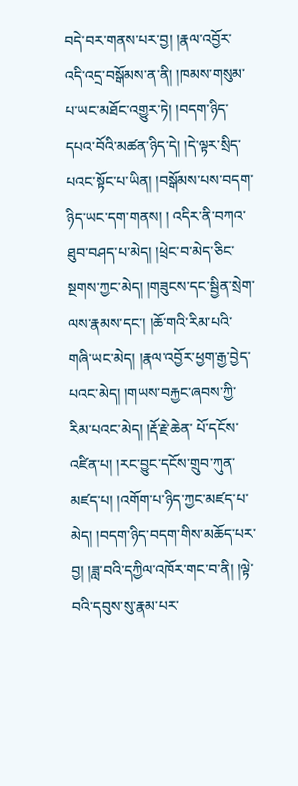བདེ་བར་གནས་པར་བྱ། །རྣལ་འབྱོར་འདི་འདྲ་བསྒོམས་ན་ནི། །ཁམས་གསུམ་པ་ཡང་མཐོང་འགྱུར་ཏེ། །བདག་ཉིད་དཔའ་བོའི་མཚན་ཉིད་དེ། །དེ་ལྟར་སྲིད་པའང་སྟོང་པ་ཡིན། །བསྒོམས་པས་བདག་ཉིད་ཡང་དག་གནས། ། འདིར་ནི་བཀའ་ཐུབ་བཤད་པ་མེད། །ཕྲེང་བ་མེད་ཅིང་སྔགས་ཀྱང་མེད། །གཟུངས་དང་སྦྱིན་སྲེག་ལས་རྣམས་དང་། །ཆོ་གའི་རིམ་པའི་གཞི་ཡང་མེད། །རྣལ་འབྱོར་ཕྱག་རྒྱ་བྱེད་པའང་མེད། །གཡས་བརྐྱང་ཞབས་ཀྱི་རིམ་པའང་མེད། །རྡོ་རྗེ་ཆེན་ པོ་དངོས་འཛིན་པ། །རང་བྱུང་དངོས་གྲུབ་ཀུན་མཛད་པ། །འགོག་པ་ཉིད་ཀྱང་མཛད་པ་མེད། །བདག་ཉིད་བདག་གིས་མཆོད་པར་བྱ། །ཟླ་བའི་དཀྱིལ་འཁོར་གང་བ་ནི། །ལྟེ་བའི་དབུས་སུ་རྣམ་པར་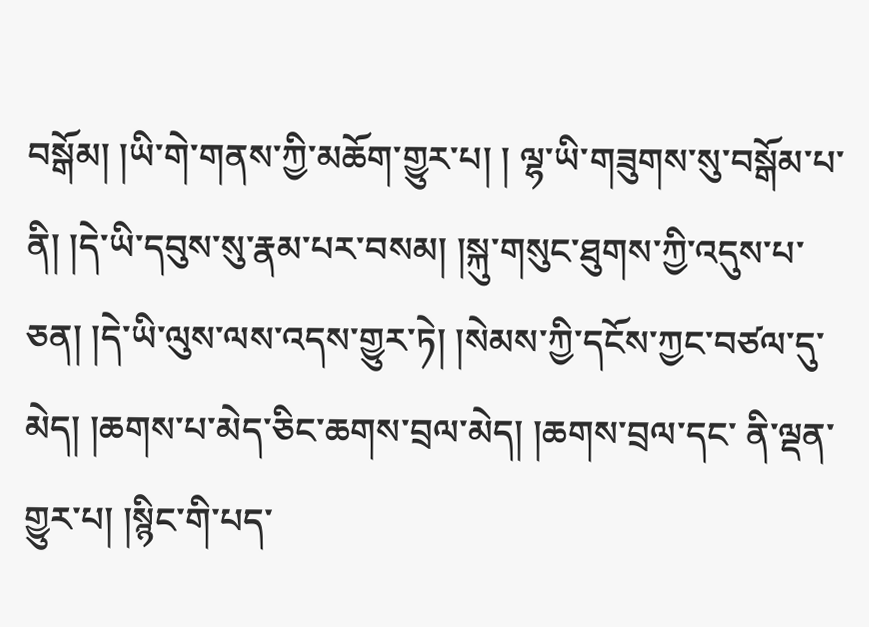བསྒོམ། །ཡི་གེ་གནས་ཀྱི་མཆོག་གྱུར་པ། ། ལྷ་ཡི་གཟུགས་སུ་བསྒོམ་པ་ནི། །དེ་ཡི་དབུས་སུ་རྣམ་པར་བསམ། །སྐུ་གསུང་ཐུགས་ཀྱི་འདུས་པ་ཅན། །དེ་ཡི་ལུས་ལས་འདས་གྱུར་ཏེ། །སེམས་ཀྱི་དངོས་ཀྱང་བཙལ་དུ་མེད། །ཆགས་པ་མེད་ཅིང་ཆགས་བྲལ་མེད། །ཆགས་བྲལ་དང་ ནི་ལྡན་གྱུར་པ། །སྙིང་གི་པད་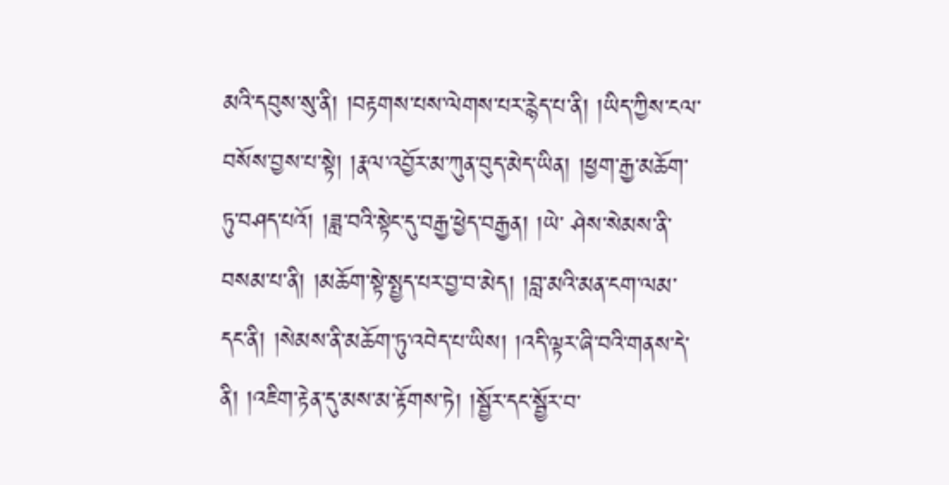མའི་དབུས་སུ་ནི། །བརྟགས་པས་ལེགས་པར་རྙེད་པ་ནི། །ཡིད་ཀྱིས་ངལ་བསོས་བྱས་པ་སྟེ། །རྣལ་འབྱོར་མ་ཀུན་བུད་མེད་ཡིན། །ཕྱག་རྒྱ་མཆོག་ཏུ་བཤད་པའོ། །ཟླ་བའི་སྟེང་དུ་བརྒྱ་ཕྱེད་བརྒྱན། །ཡེ་ ཤེས་སེམས་ནི་བསམ་པ་ནི། །མཆོག་སྟེ་སྤྱད་པར་བྱ་བ་མེད། །བླ་མའི་མན་ངག་ལམ་དང་ནི། །སེམས་ནི་མཆོག་ཏུ་འབེད་པ་ཡིས། །འདི་ལྟར་ཞི་བའི་གནས་དེ་ནི། །འཇིག་རྟེན་དུ་མས་མ་རྟོགས་ཏེ། །སྦྱོར་དང་སྦྱོར་བ་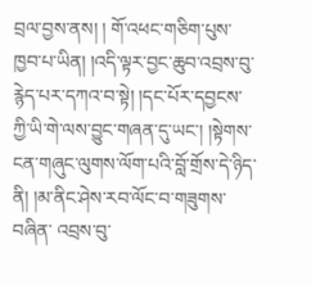བྲལ་བྱས་ནས། ། གོ་འཕང་གཅིག་པུས་ཁྱབ་པ་ཡིན། །འདི་ལྟར་བྱང་ཆུབ་འབྲས་བུ་རྙེད་པར་དཀའ་བ་སྟེ། །དང་པོར་དབྱངས་ཀྱི་ཡི་གེ་ལས་བྱུང་གཞན་དུ་ཡང་། །སྟེགས་ངན་གཞུང་ལུགས་ལོག་པའི་བློ་གྲོས་དེ་ཉིད་ནི། །མ་ནིང་ཤེས་རབ་ལོང་བ་གཟུགས་བཞིན་ འབྲས་བུ་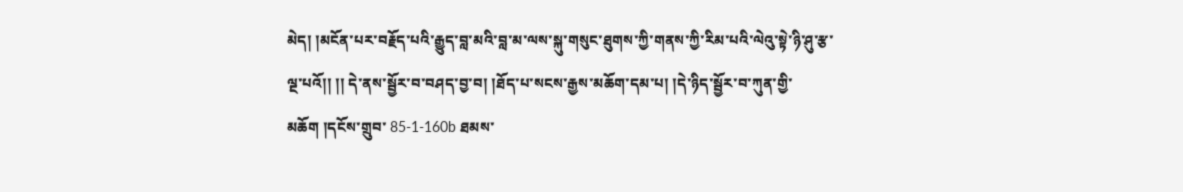མེད། །མངོན་པར་བརྗོད་པའི་རྒྱུད་བླ་མའི་བླ་མ་ལས་སྐུ་གསུང་ཐུགས་ཀྱི་གནས་ཀྱི་རིམ་པའི་ལེའུ་སྟེ་ཉི་ཤུ་རྩ་ལྔ་པའོ།། །། དེ་ནས་སྦྱོར་བ་བཤད་བྱ་བ། །ཐོད་པ་སངས་རྒྱས་མཆོག་དམ་པ། །དེ་ཉིད་སྦྱོར་བ་ཀུན་གྱི་མཆོག །དངོས་གྲུབ་ 85-1-160b ཐམས་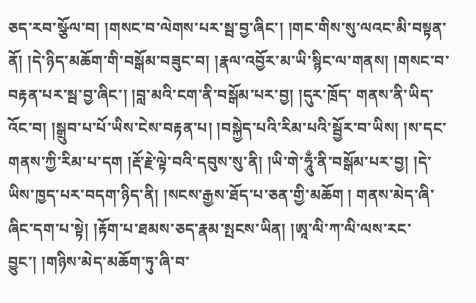ཅད་རབ་སྩོལ་བ། །གསང་བ་ལེགས་པར་སྦ་བྱ་ཞིང་། །གང་གིས་སུ་ལའང་མི་བསྟན་ནོ། །དེ་ཉིད་མཆོག་གི་བསྒོམ་བཟུང་བ། །རྣལ་འབྱོར་མ་ཡི་སྙིང་ལ་གནས། །གསང་བ་བརྟན་པར་སྦ་བྱ་ཞིང་། །བླ་མའི་ངག་ནི་བསྒོམ་པར་བྱ། །དུར་ཁྲོད་ གནས་ནི་ཡིད་འོང་བ། །སྒྲུབ་པ་པོ་ཡིས་ངེས་བརྟན་པ། །བསྐྱེད་པའི་རིམ་པའི་སྦྱོར་བ་ཡིས། །ས་དང་གནས་ཀྱི་རིམ་པ་དག །རྡོ་རྗེ་ལྟེ་བའི་དབུས་སུ་ནི། །ཡི་གེ་ཧཱུྃ་ནི་བསྒོམ་པར་བྱ། །དེ་ཡིས་ཁྱད་པར་བདག་ཉིད་ནི། །སངས་རྒྱས་ཐོད་པ་ཅན་གྱི་མཆོག ། གནས་མེད་ཞི་ཞིང་དག་པ་སྟེ། །རྟོག་པ་ཐམས་ཅད་རྣམ་སྤངས་ཡིན། །ཨཱ་ལི་ཀ་ལི་ལས་རང་བྱུང་། །གཉིས་མེད་མཆོག་ཏུ་ཞི་བ་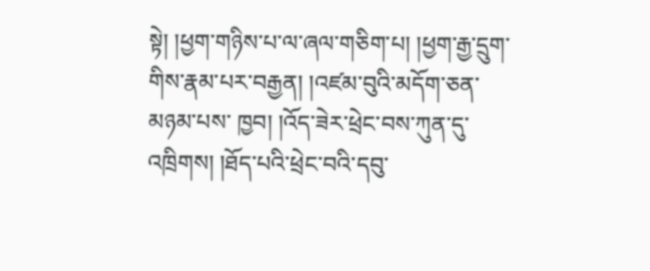སྟེ། །ཕྱག་གཉིས་པ་ལ་ཞལ་གཅིག་པ། །ཕྱག་རྒྱ་དྲུག་གིས་རྣམ་པར་བརྒྱན། །འཛམ་བུའི་མདོག་ཅན་མཉམ་པས་ ཁྱབ། །འོད་ཟེར་ཕྲེང་བས་ཀུན་དུ་འཁྲིགས། །ཐོད་པའི་ཕྲེང་བའི་དབུ་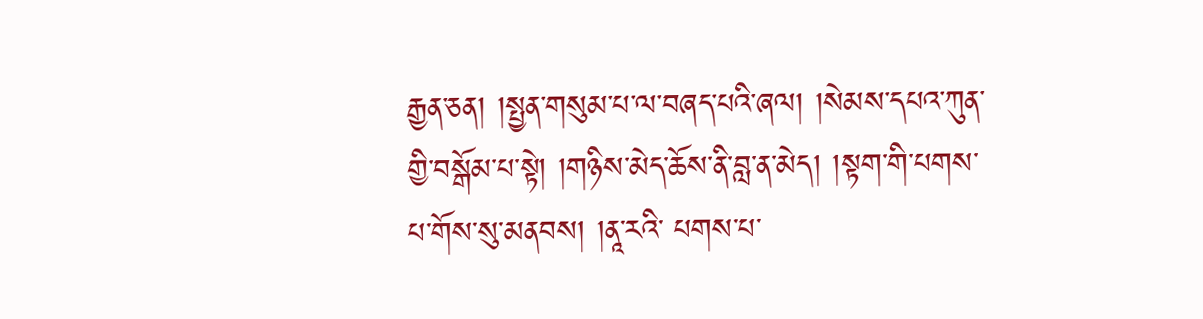རྒྱན་ཅན། །སྤྱན་གསུམ་པ་ལ་བཞད་པའི་ཞལ། །སེམས་དཔའ་ཀུན་གྱི་བསྒོམ་པ་སྟེ། །གཉིས་མེད་ཆོས་ནི་བླ་ན་མེད། །སྟག་གི་པགས་པ་གོས་སུ་མནབས། །ནཱ་རའི་ པགས་པ་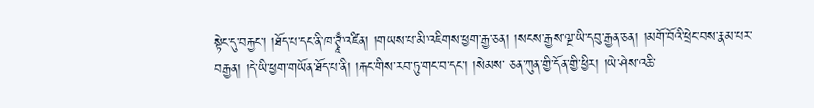སྟེང་དུ་བརྐྱང་། །ཐོད་པ་དང་ནི་ཁ་ཊྭཱྃ་འཛིན། །གཡས་པ་མི་འཇིགས་ཕྱག་རྒྱ་ཅན། །སངས་རྒྱས་ལྔ་ཡི་དབུ་རྒྱན་ཅན། །མགོ་བོའི་ཕྲེང་བས་རྣམ་པར་བརྒྱན། །དེ་ཡི་ཕྱག་གཡོན་ཐོད་པ་ནི། །རྐང་གིས་རབ་ཏུ་གང་བ་དང་། །སེམས་ ཅན་ཀུན་གྱི་དོན་གྱི་ཕྱིར། །ཡེ་ཤེས་འཆི་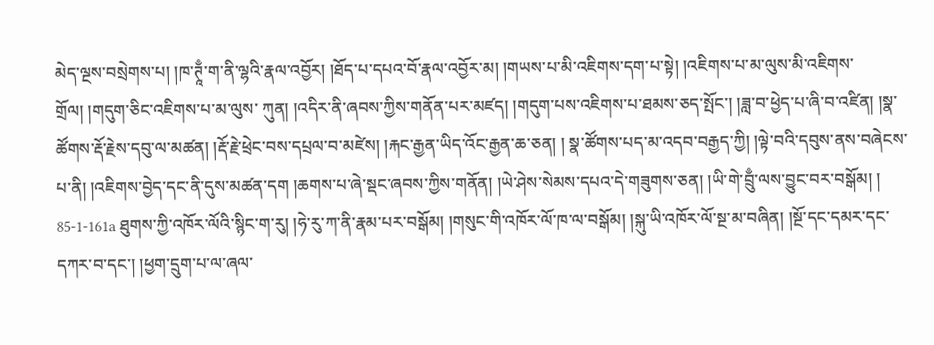མེད་ལྔས་བསྲེགས་པ། །ཁ་ཊཱྃ་ག་ནི་ལྷའི་རྣལ་འབྱོར། །ཐོད་པ་དཔའ་བོ་རྣལ་འབྱོར་མ། །གཡས་པ་མི་འཇིགས་དག་པ་སྟེ། །འཇིགས་པ་མ་ལུས་མི་འཇིགས་གྲོལ། །གདུག་ཅིང་འཇིགས་པ་མ་ལུས་ ཀུན། །འདིར་ནི་ཞབས་ཀྱིས་གནོན་པར་མཛད། །གདུག་པས་འཇིགས་པ་ཐམས་ཅད་སྤོང་། །ཟླ་བ་ཕྱེད་པ་ཞི་བ་འཛིན། །སྣ་ཚོགས་རྡོ་རྗེས་དབུ་ལ་མཚན། །རྡོ་རྗེ་ཕྲེང་བས་དཔྲལ་བ་མཛེས། །རྐང་རྒྱན་ཡིད་འོང་རྒྱན་ཆ་ཅན། ། སྣ་ཚོགས་པད་མ་འདབ་བརྒྱད་ཀྱི། །ལྟེ་བའི་དབུས་ནས་བཞེངས་པ་ནི། །འཇིགས་བྱེད་དང་ནི་དུས་མཚན་དག །ཆགས་པ་ཞེ་སྡང་ཞབས་ཀྱིས་གནོན། །ཡེ་ཤེས་སེམས་དཔའ་དེ་གཟུགས་ཅན། །ཡི་གེ་བྲུྃ་ལས་བྱུང་བར་བསྒོམ། ། 85-1-161a ཐུགས་ཀྱི་འཁོར་ལོའི་སྙིང་ག་རུ། །ཧེ་རུ་ཀ་ནི་རྣམ་པར་བསྒོམ། །གསུང་གི་འཁོར་ལོ་ཁ་ལ་བསྒོམ། །སྐུ་ཡི་འཁོར་ལོ་སྔ་མ་བཞིན། །སྔོ་དང་དམར་དང་དཀར་བ་དང་། །ཕྱག་དྲུག་པ་ལ་ཞལ་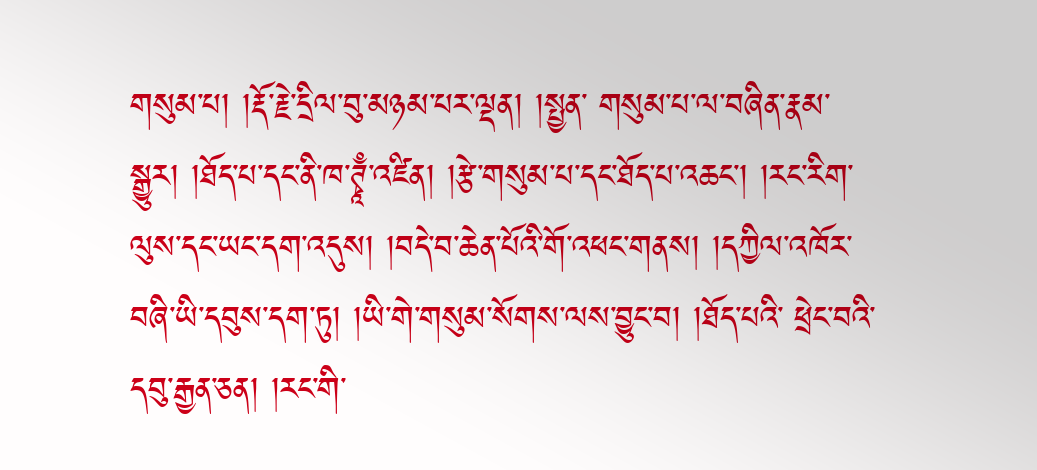གསུམ་པ། །རྡོ་རྗེ་དྲིལ་བུ་མཉམ་པར་ལྡན། །སྤྱན་ གསུམ་པ་ལ་བཞིན་རྣམ་སྒྱུར། །ཐོད་པ་དང་ནི་ཁ་ཊྭཱྃ་འཛིན། །རྩེ་གསུམ་པ་དང་ཐོད་པ་འཆང་། །རང་རིག་ལུས་དང་ཡང་དག་འདུས། །བདེ་བ་ཆེན་པོའི་གོ་འཕང་གནས། །དཀྱིལ་འཁོར་བཞི་ཡི་དབུས་དག་ཏུ། །ཡི་གེ་གསུམ་སོགས་ལས་བྱུང་བ། །ཐོད་པའི་ ཕྲེང་བའི་དབུ་རྒྱན་ཅན། །རང་གི་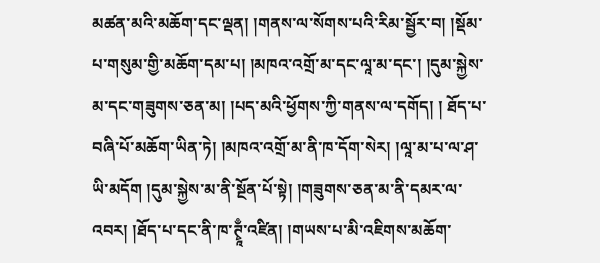མཚན་མའི་མཆོག་དང་ལྡན། །གནས་ལ་སོགས་པའི་རིམ་སྦྱོར་བ། །སྡོམ་པ་གསུམ་གྱི་མཆོག་དམ་པ། །མཁའ་འགྲོ་མ་དང་ལཱ་མ་དང་། །དུམ་སྐྱེས་མ་དང་གཟུགས་ཅན་མ། །པད་མའི་ཕྱོགས་ཀྱི་གནས་ལ་དགོད། ། ཐོད་པ་བཞི་པོ་མཆོག་ཡིན་ཏེ། །མཁའ་འགྲོ་མ་ནི་ཁ་དོག་སེར། །ལཱ་མ་པ་ལ་ཤ་ཡི་མདོག །དུམ་སྐྱེས་མ་ནི་སྔོན་པོ་སྟེ། །གཟུགས་ཅན་མ་ནི་དམར་ལ་འབར། །ཐོད་པ་དང་ནི་ཁ་ཊྭཱྃ་འཛིན། །གཡས་པ་མི་འཇིགས་མཆོག་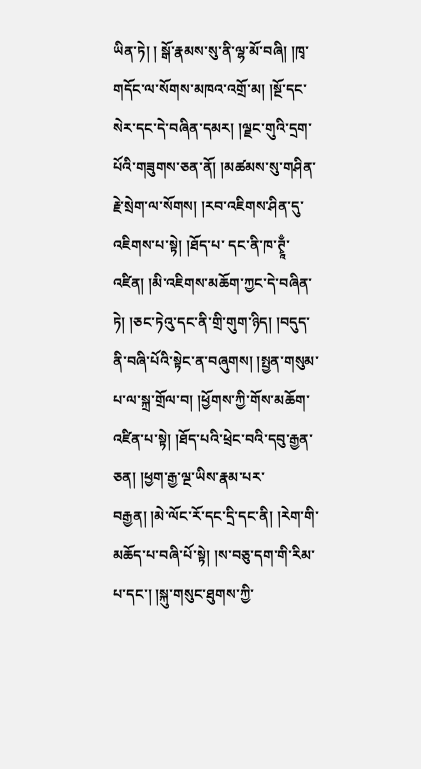ཡིན་ཏེ། ། སྒོ་རྣམས་སུ་ནི་ལྷ་མོ་བཞི། །ཁྭ་གདོང་ལ་སོགས་མཁའ་འགྲོ་མ། །སྔོ་དང་སེར་དང་དེ་བཞིན་དམར། །ལྗང་གུའི་དྲག་པོའི་གཟུགས་ཅན་ནོ། །མཚམས་སུ་གཤིན་རྗེ་སྲེག་ལ་སོགས། །རབ་འཇིགས་ཤིན་དུ་འཇིགས་པ་སྟེ། །ཐོད་པ་ དང་ནི་ཁ་ཊྭཱྃ་འཛིན། །མི་འཇིགས་མཆོག་ཀྱང་དེ་བཞིན་ཏེ། །ཅང་ཏེའུ་དང་ནི་གྲི་གུག་ཉིད། །བདུད་ནི་བཞི་པོའི་སྟེང་ན་བཞུགས། །སྤྱན་གསུམ་པ་ལ་སྐྲ་གྲོལ་བ། །ཕྱོགས་ཀྱི་གོས་མཆོག་འཛིན་པ་སྟེ། །ཐོད་པའི་ཕྲེང་བའི་དབུ་རྒྱན་ ཅན། །ཕྱག་རྒྱ་ལྔ་ཡིས་རྣམ་པར་བརྒྱན། །མེ་ལོང་རོ་དང་དྲི་དང་ནི། །རེག་གི་མཆོད་པ་བཞི་པོ་སྟེ། །ས་བཅུ་དག་གི་རིམ་པ་དང་། །སྐུ་གསུང་ཐུགས་ཀྱི་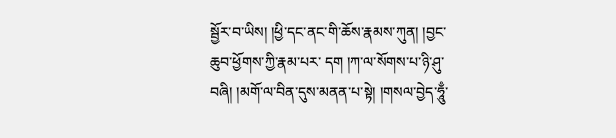སྦྱོར་བ་ཡིས། །ཕྱི་དང་ནང་གི་ཆོས་རྣམས་ཀུན། །བྱང་ཆུབ་ཕྱོགས་ཀྱི་རྣམ་པར་ དག །ཀ་ལ་སོགས་པ་ཉི་ཤུ་བཞི། །མགོ་ལ་བིན་དུས་མནན་པ་སྟེ། །གསལ་བྱེད་ཧཱུྃ་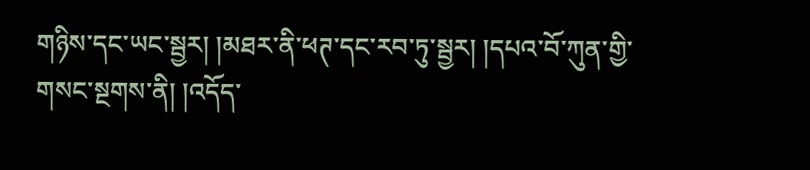གཉིས་དང་ཡང་སྦྱར། །མཐར་ནི་ཕཊ་དང་རབ་ཏུ་སྦྱར། །དཔའ་བོ་ཀུན་གྱི་གསང་སྔགས་ནི། །འདོད་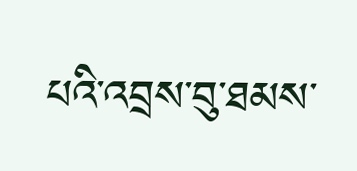པའི་འབྲས་བུ་ཐམས་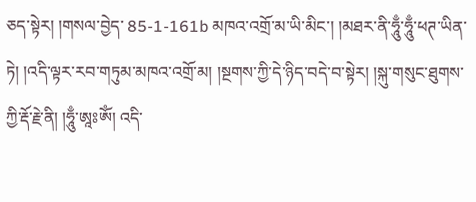ཅད་སྟེར། །གསལ་བྱེད་ 85-1-161b མཁའ་འགྲོ་མ་ཡི་མིང་། །མཐར་ནི་ཧཱུྃ་ཧཱུྃ་ཕཊ་ཡིན་ཏེ། །འདི་ལྟར་རབ་གཏུམ་མཁའ་འགྲོ་མ། །སྔགས་ཀྱི་དེ་ཉིད་བདེ་བ་སྟེར། །སྐུ་གསུང་ཐུགས་ཀྱི་རྡོ་རྗེ་ནི། །ཧཱུྃ་ཨཱཿཨོཾ། འདི་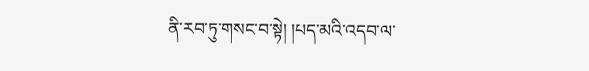ནི་རབ་ཏུ་གསང་བ་སྟེ། །པད་མའི་འདབ་ལ་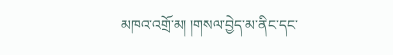མཁའ་འགྲོ་མ། །གསལ་བྱེད་མ་ནིང་དང་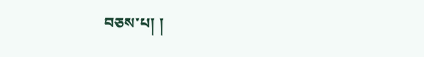བཅས་པ། །